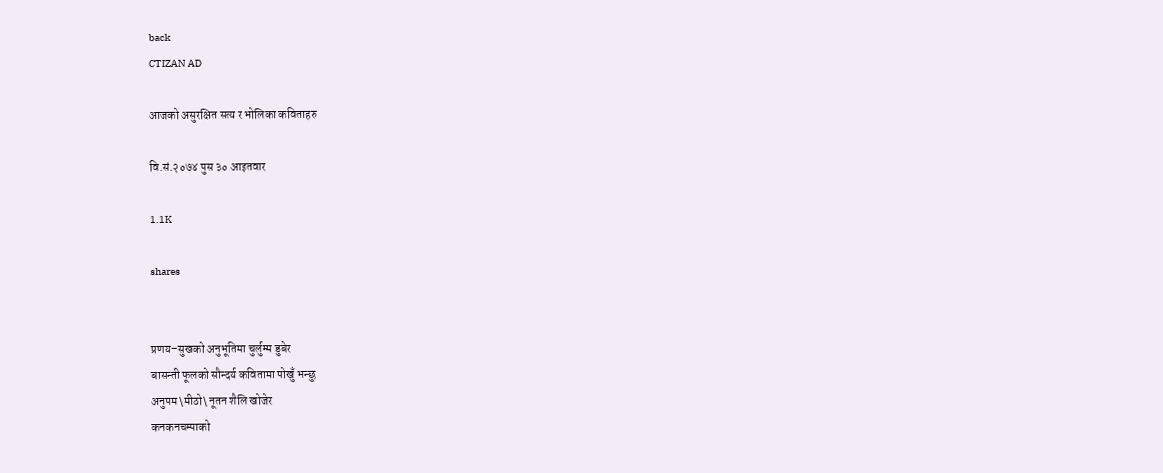back
CTIZAN AD

आजको असुरक्षित सत्य र भोलिका कविताहरु

वि.सं.२०७४ पुस ३० आइतवार

1.1K

shares


प्रणय–सुखको अनुभूतिमा चुर्लुम्म डुबेर
बासन्ती फूलको सौन्दर्य कवितामा पोखुँ भन्छु
अनुपम\मीठो\ नूतन शैलि खोजेर
कनकनचम्पाको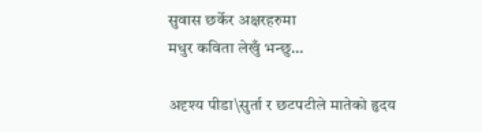सुवास छर्केर अक्षरहरुमा
मधुर कविता लेखुँ भन्छु…

अदृश्य पीडा\सुर्ता र छटपटीले मातेको हृदय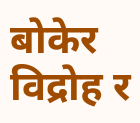बोकेर
विद्रोह र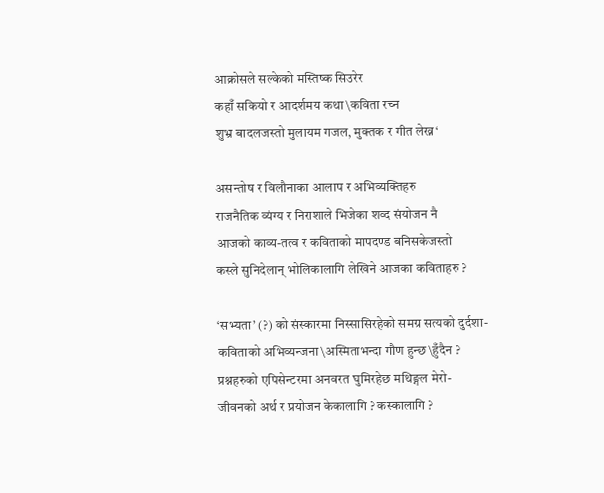आक्रोसले सल्केको मस्तिष्क सिउरेर
कहाँ सकियो र आदर्शमय कथा\कविता रच्न
शुभ्र बादलजस्तो मुलायम गजल, मुक्तक र गीत लेख्न‘

असन्तोष र विलौनाका आलाप र अभिव्यक्तिहरु
राजनैतिक व्यंग्य र निराशाले भिजेका शव्द संयोजन नै
आजको काव्य-तत्व र कविताको मापदण्ड बनिसकेजस्तो
कस्ले सुनिदेलान् भोलिकालागि लेखिने आजका कविताहरु ?

‘सभ्यता’ (?) को संस्कारमा निस्सासिरहेको समग्र सत्यको दुर्दशा-
कविताको अभिव्यन्जना\अस्मिताभन्दा गौण हुन्छ\हुँदैन ?
प्रश्नहरुको एपिसेन्टरमा अनवरत घुमिरहेछ मथिङ्गल मेरो-
जीवनको अर्थ र प्रयोजन केकालागि ? कस्कालागि ?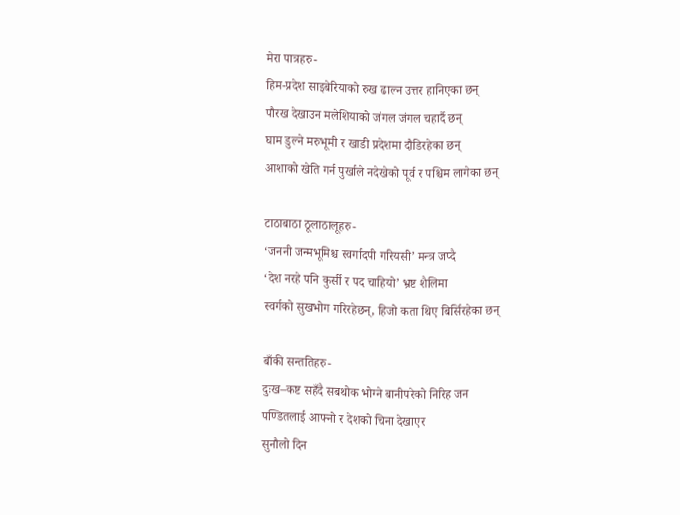मेरा पात्रहरु-
हिम-प्रदेश साइबेरियाको रुख ढाल्न उत्तर हानिएका छन्
पौरख देखाउन मलेशियाको जंगल जंगल चहार्दै छन्
घाम डुल्ने मरुभूमी र खाडी प्रदेशमा दौडिरहेका छन्
आशाको खेति गर्न पुर्खाले नदेखेको पूर्व र पश्चिम लागेका छन्

टाठाबाठा ठूलाठालूहरु-
‘जननी जन्मभूमिश्च स्वर्गादपी गरियसी’ मन्त्र जप्दै
‘देश नरहे पनि कुर्सी र पद चाहियो’ भ्रष्ट शैलिमा
स्वर्गको सुखभोग गरिरहेछन्, हिजो कता थिए बिर्सिरहेका छन्

बाँकी सन्ततिहरु-
दुःख–कष्ट सहँदै सबथोक भोग्ने बानीपरेको निरिह जन
पण्डितलाई आफ्नो र देशको चिना देखाएर
सुनौलो दिन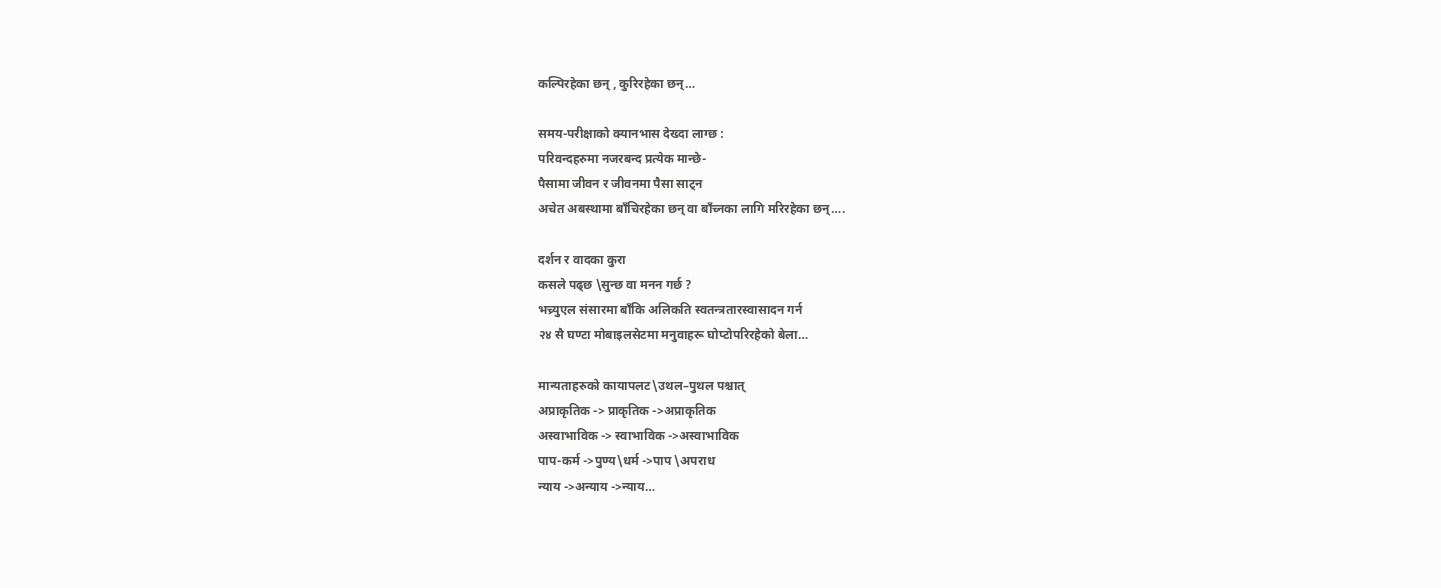कल्पिरहेका छन् , कुरिरहेका छन्…

समय-परीक्षाको क्यानभास देख्दा लाग्छ :
परिवन्दहरुमा नजरबन्द प्रत्येक मान्छे-
पैसामा जीवन र जीवनमा पैसा साट्न
अचेत अबस्थामा बाँचिरहेका छन् वा बाँच्नका लागि मरिरहेका छन्….

दर्शन र वादका कुरा
कसले पढ्छ \सुन्छ वा मनन गर्छ ?
भच्र्युएल संसारमा बाँकि अलिकति स्वतन्त्रतारस्वासादन गर्न
२४ सै घण्टा मोबाइलसेटमा मनुवाहरू घोप्टोपरिरहेको बेला…

मान्यताहरुको कायापलट\उथल–पुथल पश्चात्
अप्राकृतिक -> प्राकृतिक ->अप्राकृतिक
अस्वाभाविक -> स्वाभाविक ->अस्वाभाविक
पाप-कर्म ->पुण्य\धर्म ->पाप \अपराध
न्याय ->अन्याय ->न्याय…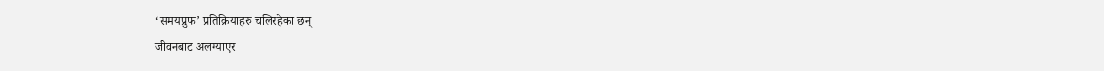‘समयप्रुफ’ प्रतिक्रियाहरु चलिरहेका छन्
जीवनबाट अलग्याएर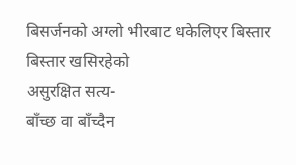बिसर्जनको अग्लो भीरबाट धकेलिएर बिस्तार बिस्तार खसिरहेको
असुरक्षित सत्य-
बाँच्छ वा बाँच्दैन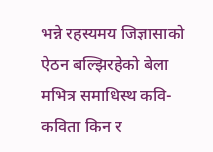भन्ने रहस्यमय जिज्ञासाको ऐठन बल्झिरहेको बेला
मभित्र समाधिस्थ कवि-
कविता किन र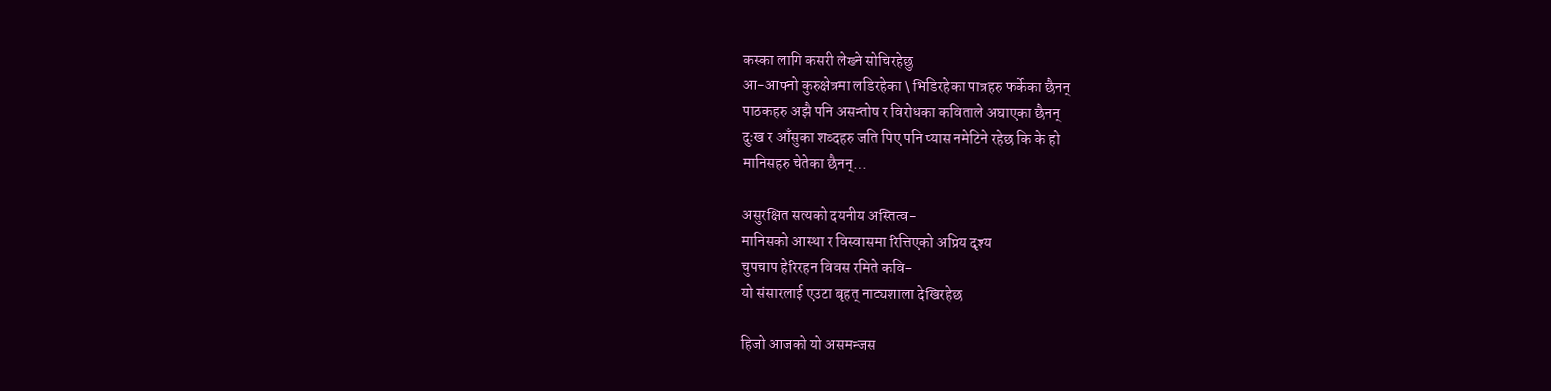कस्का लागि कसरी लेख्ने सोचिरहेछु
आ-आफ्नो कुरुक्षेत्रमा लडिरहेका \ भिडिरहेका पात्रहरु फर्केका छैनन्
पाठकहरु अझै पनि असन्तोष र विरोधका कविताले अघाएका छैनन्
दुःख र आँसुका शव्दहरु जति पिए पनि प्यास नमेटिने रहेछ कि के हो
मानिसहरु चेतेका छैनन्…

असुरक्षित सत्यको दयनीय अस्तित्व-
मानिसको आस्था र विस्वासमा रित्तिएको अप्रिय दृश्य
चुपचाप हेरिरहन विवस रमिते कवि-
यो संसारलाई एउटा बृहत् नाट्यशाला देखिरहेछ

हिजो आजको यो असमन्जस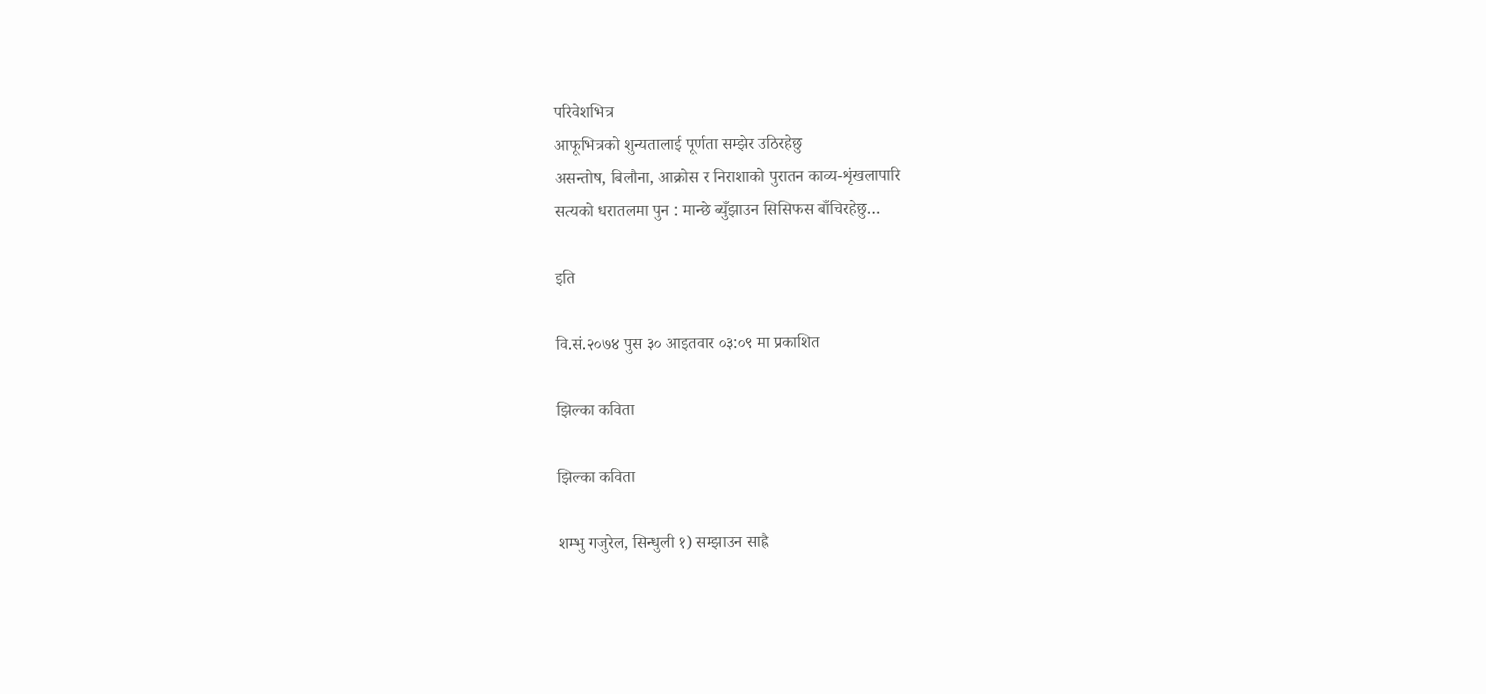परिवेशभित्र
आफूभित्रको शुन्यतालाई पूर्णता सम्झेर उठिरहेछु
असन्तोष, बिलौना, आक्रोस र निराशाको पुरातन काव्य-शृंखलापारि
सत्यको धरातलमा पुन : मान्छे ब्युँझाउन सिसिफस बाँचिरहेछु…

इति

वि.सं.२०७४ पुस ३० आइतवार ०३:०९ मा प्रकाशित

झिल्का कविता

झिल्का कविता

शम्भु गजुरेल, सिन्धुली १) सम्झाउन साह्रै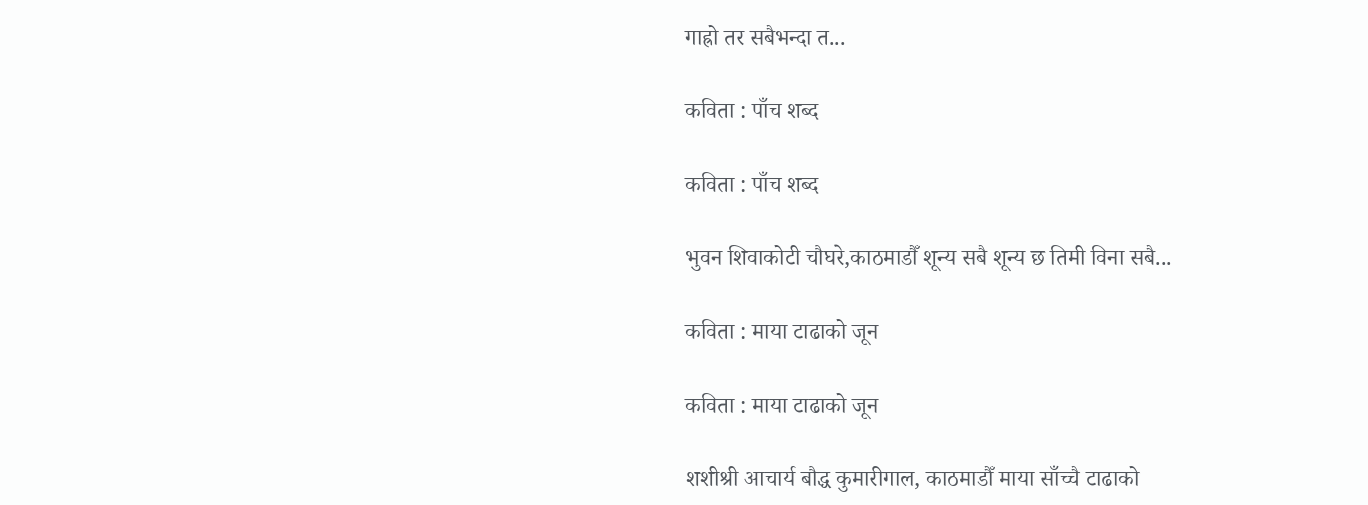गाह्रो तर सबैभन्दा त...

कविता : पाँच शब्द

कविता : पाँच शब्द

भुवन शिवाकोटी चौघरे,काठमाडौँ शून्य सबै शून्य छ तिमी विना सबै...

कविता : माया टाढाको जून

कविता : माया टाढाको जून

शशीश्री आचार्य बौद्ध कुमारीगाल, काठमाडौँ माया साँच्चै टाढाको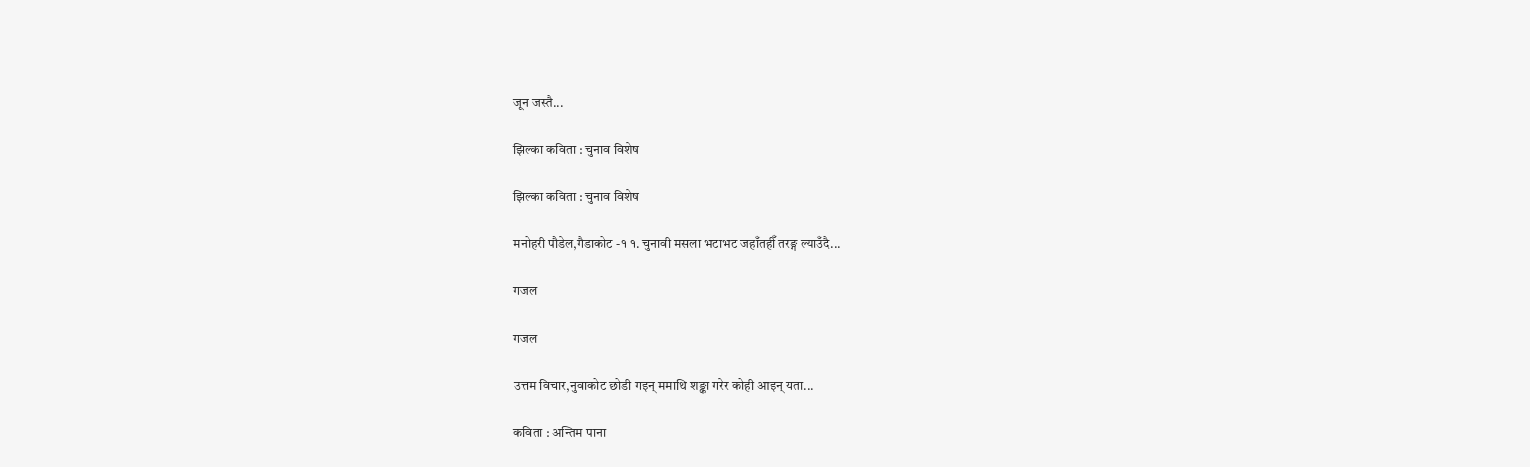जून जस्तै...

झिल्का कविता : चुनाव विशेष

झिल्का कविता : चुनाव विशेष

मनोहरी पौडेल,गैडाकोट -१ १. चुनावी मसला भटाभट जहाँतहीँ तरङ्ग ल्याउँदै...

गजल

गजल

उत्तम विचार,नुवाकोट छोडी गइन् ममाथि शङ्का गरेर कोही आइन् यता...

कविता : अन्तिम पाना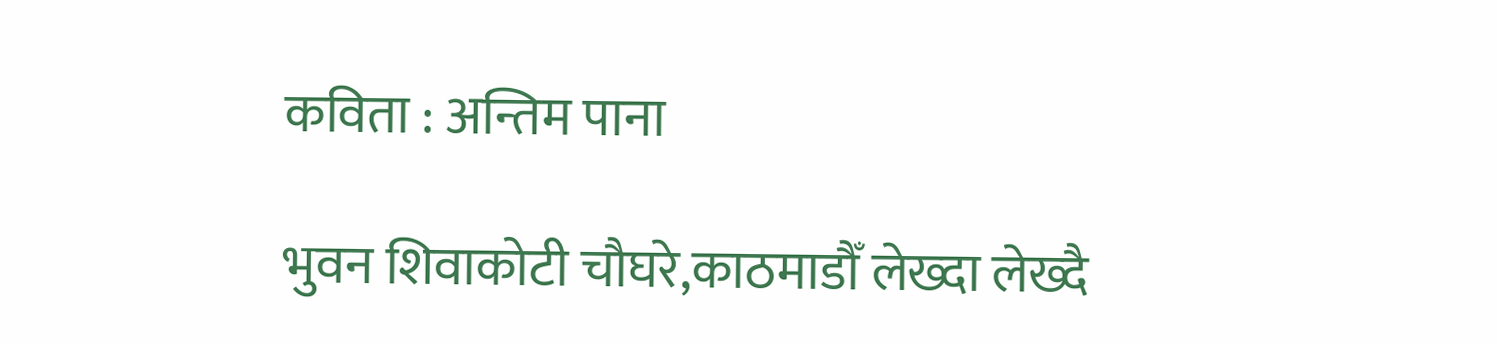कविता : अन्तिम पाना

भुवन शिवाकोटी चौघरे,काठमाडौँ लेख्दा लेख्दै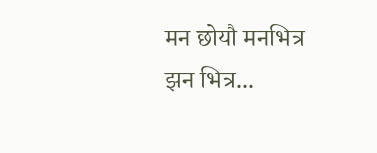मन छोयौ मनभित्र झन भित्र...